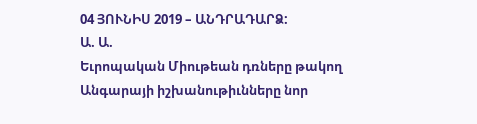04 ՅՈՒՆԻՍ 2019 – ԱՆԴՐԱԴԱՐՁ:
Ա. Ա.
Եւրոպական Միութեան դռները թակող Անգարայի իշխանութիւնները նոր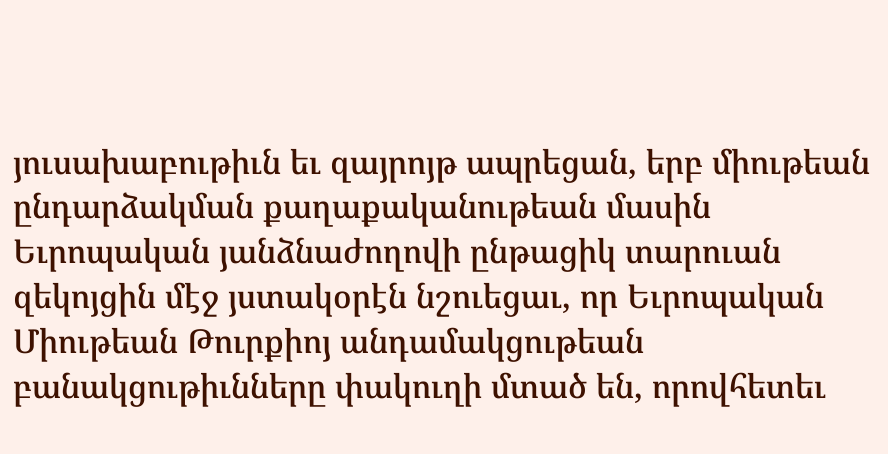յուսախաբութիւն եւ զայրոյթ ապրեցան, երբ միութեան ընդարձակման քաղաքականութեան մասին Եւրոպական յանձնաժողովի ընթացիկ տարուան զեկոյցին մէջ յստակօրէն նշուեցաւ, որ Եւրոպական Միութեան Թուրքիոյ անդամակցութեան բանակցութիւնները փակուղի մտած են, որովհետեւ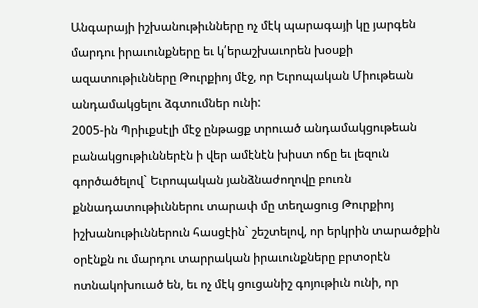Անգարայի իշխանութիւնները ոչ մէկ պարագայի կը յարգեն մարդու իրաւունքները եւ կ՛երաշխաւորեն խօսքի ազատութիւնները Թուրքիոյ մէջ, որ Եւրոպական Միութեան անդամակցելու ձգտումներ ունի:
2005-ին Պրիւքսէլի մէջ ընթացք տրուած անդամակցութեան բանակցութիւններէն ի վեր ամէնէն խիստ ոճը եւ լեզուն գործածելով` Եւրոպական յանձնաժողովը բուռն քննադատութիւններու տարափ մը տեղացուց Թուրքիոյ իշխանութիւններուն հասցէին` շեշտելով, որ երկրին տարածքին օրէնքն ու մարդու տարրական իրաւունքները բրտօրէն ոտնակոխուած են, եւ ոչ մէկ ցուցանիշ գոյութիւն ունի, որ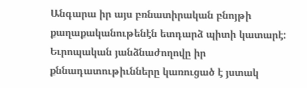Անգարա իր այս բռնատիրական բնոյթի քաղաքականութենէն ետդարձ պիտի կատարէ:
Եւրոպական յանձնաժողովը իր քննադատութիւնները կառուցած է յստակ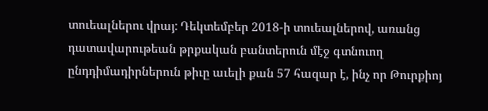տուեալներու վրայ: Դեկտեմբեր 2018-ի տուեալներով, առանց դատավարութեան թրքական բանտերուն մէջ գտնուող ընդդիմադիրներուն թիւը աւելի քան 57 հազար է, ինչ որ Թուրքիոյ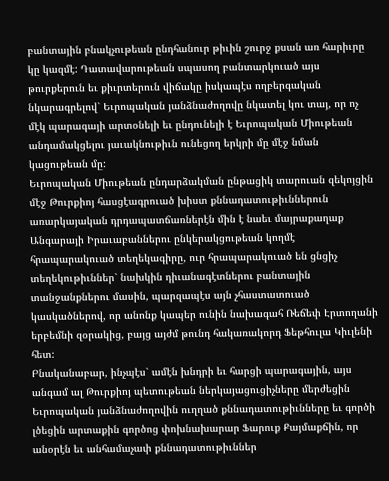բանտային բնակչութեան ընդհանուր թիւին շուրջ քսան առ հարիւրը կը կազմէ: Դատավարութեան սպասող բանտարկուած այս թուրքերուն եւ քիւրտերուն վիճակը իսկապէս ողբերգական նկարագրելով` Եւրոպական յանձնաժողովը նկատել կու տայ, որ ոչ մէկ պարագայի արտօնելի եւ ընդունելի է Եւրոպական Միութեան անդամակցելու յաւակնութիւն ունեցող երկրի մը մէջ նման կացութեան մը:
Եւրոպական Միութեան ընդարձակման ընթացիկ տարուան զեկոյցին մէջ Թուրքիոյ հասցէագրուած խիստ քննադատութիւններուն առարկայական դրդապատճառներէն մին է նաեւ մայրաքաղաք Անգարայի Իրաւաբաններու ընկերակցութեան կողմէ հրապարակուած տեղեկագիրը, ուր հրապարակուած են ցնցիչ տեղեկութիւններ` նախկին դիւանագէտներու բանտային տանջանքներու մասին, պարզապէս այն չհաստատուած կասկածներով, որ անոնք կապեր ունին նախագահ Ռեճեփ Էրտողանի երբեմնի զօրակից, բայց այժմ թունդ հակառակորդ Ֆեթհուլա Կիւլենի հետ:
Բնականաբար, ինչպէս` ամէն խնդրի եւ հարցի պարագային, այս անգամ ալ Թուրքիոյ պետութեան ներկայացուցիչները մերժեցին Եւրոպական յանձնաժողովին ուղղած քննադատութիւնները եւ գործի լծեցին արտաքին գործոց փոխնախարար Ֆարուք Քայմաքճին, որ անօրէն եւ անհամաչափ քննադատութիւններ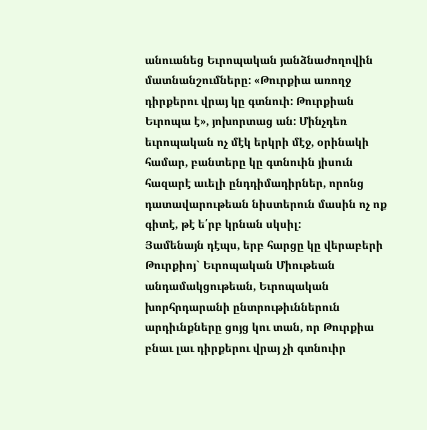անուանեց Եւրոպական յանձնաժողովին մատնանշումները: «Թուրքիա առողջ դիրքերու վրայ կը գտնուի: Թուրքիան Եւրոպա է», յոխորտաց ան: Մինչդեռ եւրոպական ոչ մէկ երկրի մէջ, օրինակի համար, բանտերը կը գտնուին յիսուն հազարէ աւելի ընդդիմադիրներ, որոնց դատավարութեան նիստերուն մասին ոչ ոք գիտէ, թէ ե՛րբ կրնան սկսիլ:
Յամենայն դէպս, երբ հարցը կը վերաբերի Թուրքիոյ` Եւրոպական Միութեան անդամակցութեան, Եւրոպական խորհրդարանի ընտրութիւններուն արդիւնքները ցոյց կու տան, որ Թուրքիա բնաւ լաւ դիրքերու վրայ չի գտնուիր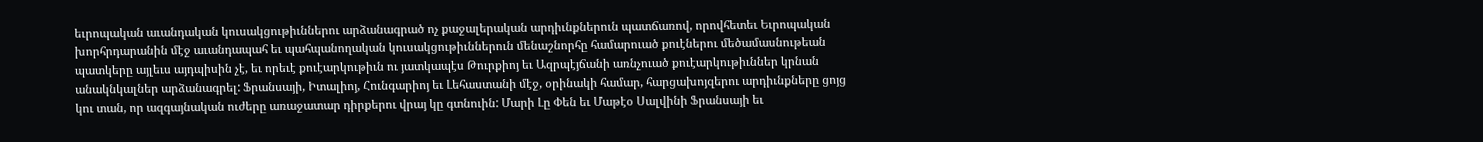եւրոպական աւանդական կուսակցութիւններու արձանագրած ոչ քաջալերական արդիւնքներուն պատճառով, որովհետեւ Եւրոպական խորհրդարանին մէջ աւանդապահ եւ պահպանողական կուսակցութիւններուն մենաշնորհը համարուած քուէներու մեծամասնութեան պատկերը այլեւս այդպիսին չէ, եւ որեւէ քուէարկութիւն ու յատկապէս Թուրքիոյ եւ Ազրպէյճանի առնչուած քուէարկութիւններ կրնան անակնկալներ արձանագրել: Ֆրանսայի, Իտալիոյ, Հունգարիոյ եւ Լեհաստանի մէջ, օրինակի համար, հարցախոյզերու արդիւնքները ցոյց կու տան, որ ազգայնական ուժերը առաջատար դիրքերու վրայ կը գտնուին: Մարի Լը Փեն եւ Մաթէօ Սալվինի Ֆրանսայի եւ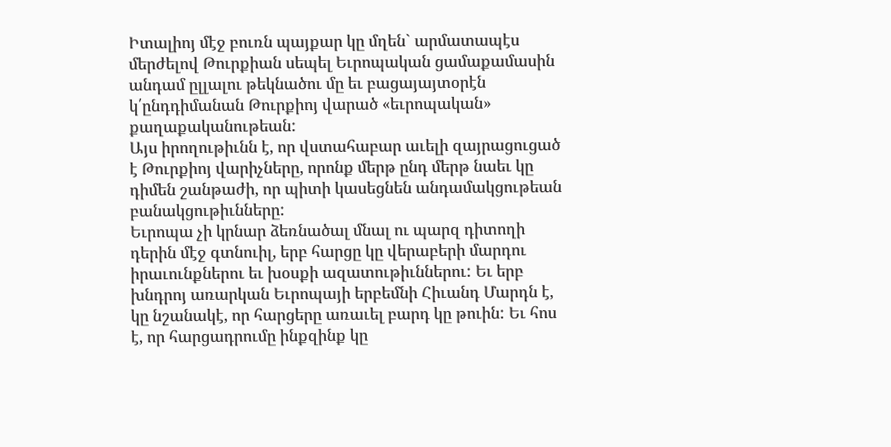Իտալիոյ մէջ բուռն պայքար կը մղեն` արմատապէս մերժելով Թուրքիան սեպել Եւրոպական ցամաքամասին անդամ ըլլալու թեկնածու մը եւ բացայայտօրէն կ՛ընդդիմանան Թուրքիոյ վարած «եւրոպական» քաղաքականութեան:
Այս իրողութիւնն է, որ վստահաբար աւելի զայրացուցած է Թուրքիոյ վարիչները, որոնք մերթ ընդ մերթ նաեւ կը դիմեն շանթաժի, որ պիտի կասեցնեն անդամակցութեան բանակցութիւնները:
Եւրոպա չի կրնար ձեռնածալ մնալ ու պարզ դիտողի դերին մէջ գտնուիլ, երբ հարցը կը վերաբերի մարդու իրաւունքներու եւ խօսքի ազատութիւններու: Եւ երբ խնդրոյ առարկան Եւրոպայի երբեմնի Հիւանդ Մարդն է, կը նշանակէ, որ հարցերը առաւել բարդ կը թուին: Եւ հոս է, որ հարցադրումը ինքզինք կը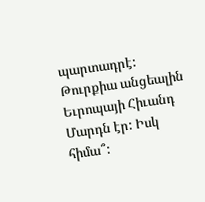պարտադրէ: Թուրքիա անցեալին Եւրոպայի Հիւանդ Մարդն էր: Իսկ հիմա՞: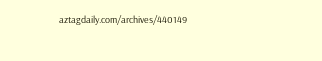aztagdaily.com/archives/440149